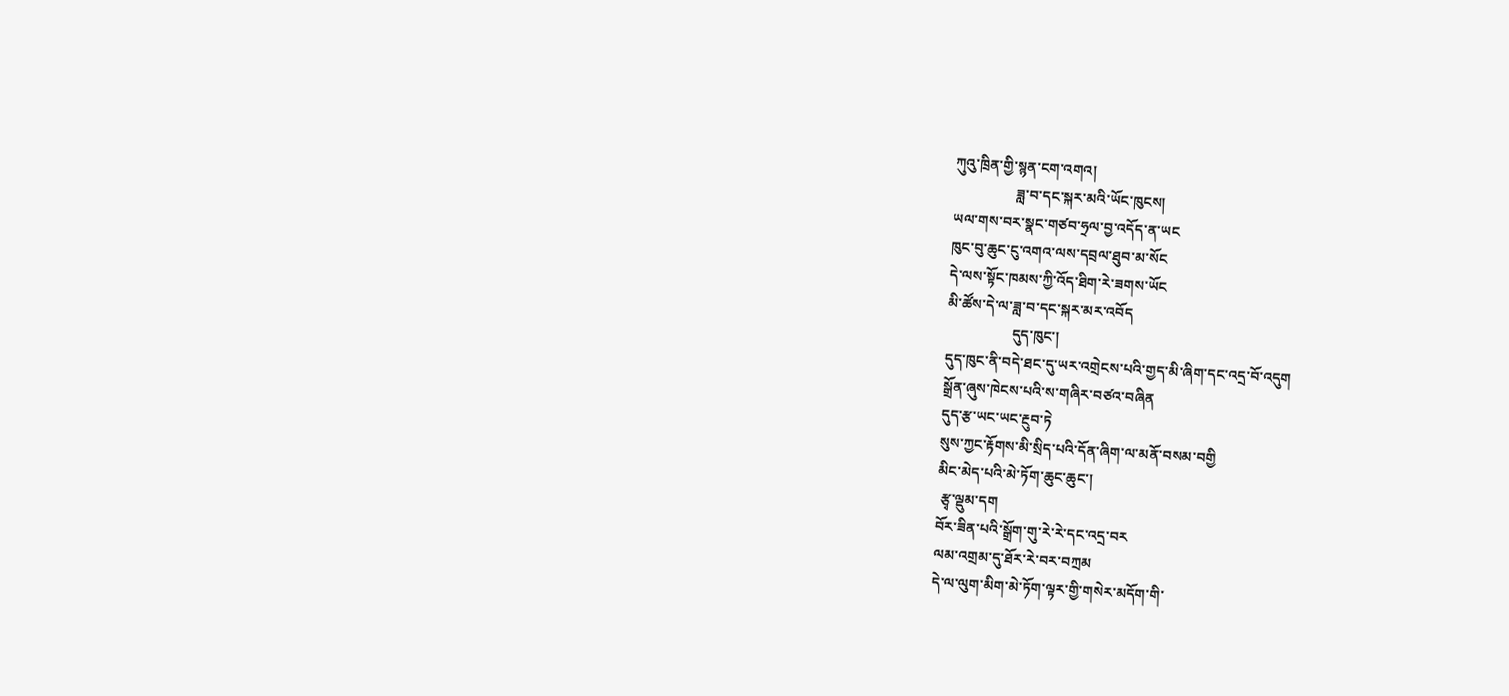ཀུའུ་ཁྲིན་གྱི་སྙན་ངག་འགའ།
                 ཟླ་བ་དང་སྐར་མའི་ཡོང་ཁུངས།
ཡལ་གས་བར་སྣང་གཙབ་ཧྲལ་བྱ་འདོད་ན་ཡང
ཁུང་བུ་ཆུང་ངུ་འགའ་ལས་དབྲལ་ཐུབ་མ་སོང
དེ་ལས་སྟོང་ཁམས་ཀྱི་འོད་ཐིག་རེ་ཟགས་ཡོང
མི་ཚོས་དེ་ལ་ཟླ་བ་དང་སྐར་མར་འབོད
                  དུད་ཁུང་།
དུད་ཁུང་ནི་བདེ་ཐང་དུ་ཡར་འགྲེངས་པའི་གྱད་མི་ཞིག་དང་འདྲ་བོ་འདུག
སྒྲོན་ཞུས་ཁེངས་པའི་ས་གཞིར་བཙའ་བཞིན
དུད་རྩ་ཡང་ཡང་རྔུབ་ཏེ
སུས་ཀྱང་རྟོགས་མི་སྲིད་པའི་དོན་ཞིག་ལ་མནོ་བསམ་བགྱི
མིང་མེད་པའི་མེ་ཏོག་ཆུང་ཆུང་།
 རྩྭ་ལྡུམ་དག
བོར་ཟིན་པའི་སྒྲོག་གུ་རེ་རེ་དང་འདྲ་བར
ལམ་འགྲམ་དུ་ཐོར་རེ་བར་བཀྲམ
དེ་ལ་ལུག་མིག་མེ་ཏོག་ལྟར་གྱི་གསེར་མདོག་གི་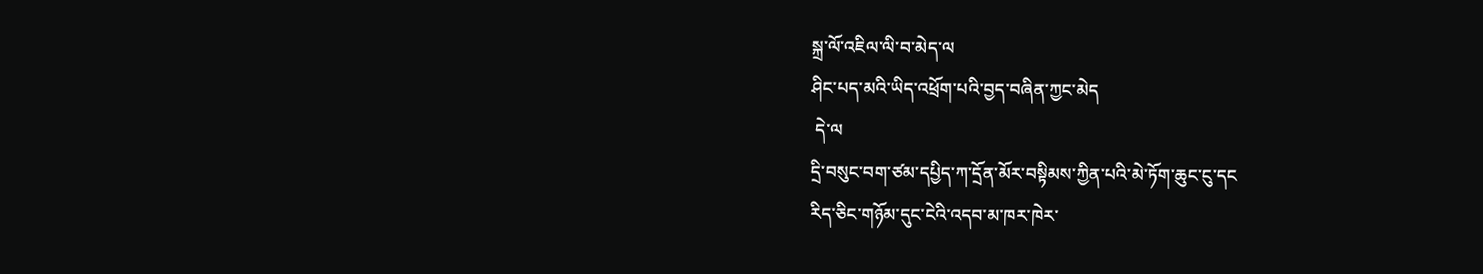སྐྲ་ལོ་འཇིལ་ལི་བ་མེད་ལ
ཤིང་པད་མའི་ཡིད་འཕྲོག་པའི་བྱད་བཞིན་ཀྱང་མེད
 དེ་ལ
དྲི་བསུང་བག་ཙམ་དཔྱིད་ཀ་དྲོན་མོར་བསྟིམས་ཀྱིན་པའི་མེ་ཏོག་ཆུང་ངུ་དང
རིད་ཅིང་གཉོམ་དུང་ངེའི་འདབ་མ་ཁར་ཁེར་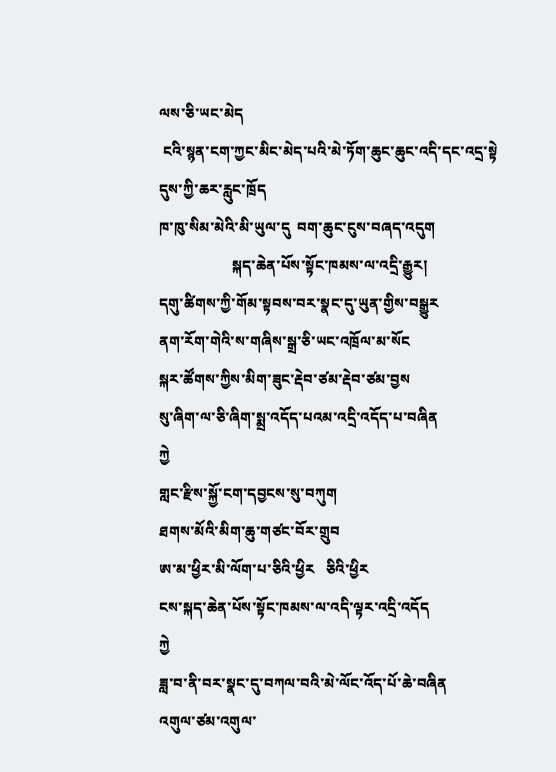ལས་ཅི་ཡང་མེད
 ངའི་སྙན་ངག་ཀྱང་མིང་མེད་པའི་མེ་ཏོག་ཆུང་ཆུང་འདི་དང་འདྲ་སྟེ
དུས་ཀྱི་ཆར་རླུང་ཁྲོད
ཁ་ཁུ་སིམ་མེའི་མི་ཡུལ་དུ  བག་ཆུང་ངུས་བཞད་འདུག
                    སྐད་ཆེན་པོས་སྟོང་ཁམས་ལ་འདྲི་རྒྱུར།
དགུ་ཚིགས་ཀྱི་གོམ་སྟབས་བར་སྣང་དུ་ཡུན་གྱིས་བསྒྱུར
ནག་རོག་གེའི་ས་གཞིས་སྒྲ་ཅི་ཡང་འཁྲོལ་མ་སོང
སྐར་ཚོགས་ཀྱིས་མིག་ཟུང་རྡེབ་ཙམ་རྡེབ་ཙམ་བྱས
སུ་ཞིག་ལ་ཅི་ཞིག་སྨྲ་འདོད་པའམ་འདྲི་འདོད་པ་བཞིན
ཀྱེ
གླང་རྫིས་སྐྱོ་ངག་དབྱངས་སུ་བཀུག
ཐགས་མོའི་མིག་ཆུ་གཙང་བོར་གྲུབ
ཨ་མ་ཕྱིར་མི་ལོག་པ་ཅིའི་ཕྱིར   ཅིའི་ཕྱིར
ངས་སྐད་ཆེན་པོས་སྟོང་ཁམས་ལ་འདི་ལྟར་འདྲི་འདོད
ཀྱེ
ཟླ་བ་ནི་བར་སྣང་དུ་བཀལ་བའི་མེ་ལོང་འོད་པོ་ཆེ་བཞིན
འགུལ་ཙམ་འགུལ་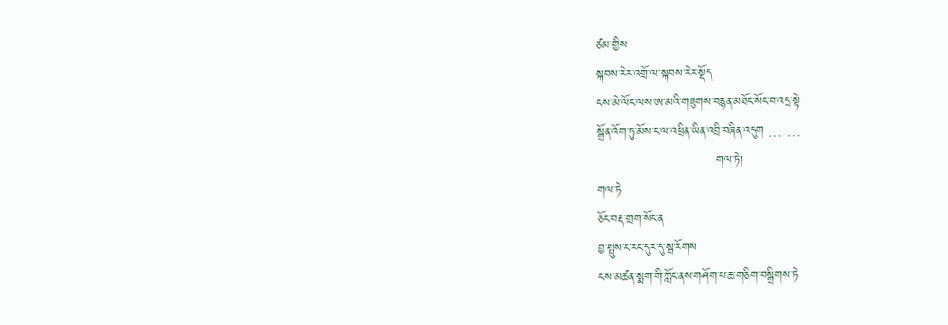ཙམ་གྱིས
སྐབས་རེར་འགྲོ་ལ་སྐབས་རེར་སྡོད
ངས་མེ་ལོང་ལས་ཨ་མའི་གཟུགས་བརྙན་མཐོང་སོང་བ་འདྲ་སྟེ
སྒྲོན་འོག་ཏུ་མོས་ང་ལ་འཕྲིན་ཡིན་འབྲི་བཞིན་འདུག … …
                             གལ་ཏེ།
གལ་ཏེ
ཅོང་བརྡ་གྲག་སོང་ན
བྱ་སྤུས་ང་རང་དུར་དུ་སྦ་རོགས
ངས་མཚན་སྨག་གི་ཀློང་ནས་གཤོག་པ་ཆ་གཅིག་བསྒྲིགས་ཏེ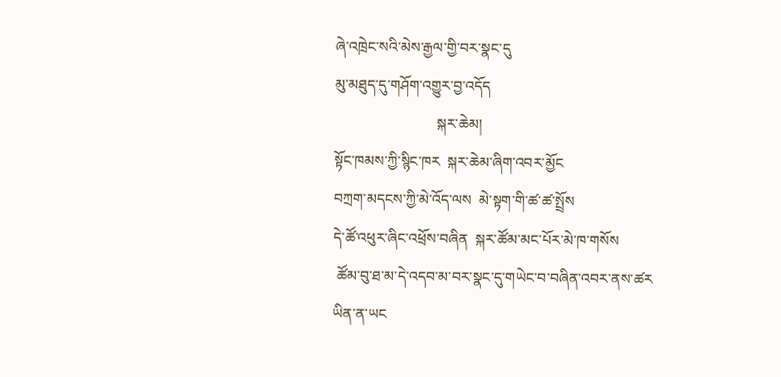ཞེ་འཁྲེང་སའི་མེས་རྒྱལ་གྱི་བར་སྣང་དུ
མུ་མཐུད་དུ་གཤོག་འགྱུར་བྱ་འདོད
                            སྐར་ཆེམ།
སྟོང་ཁམས་ཀྱི་སྙིང་ཁར  སྐར་ཆེམ་ཞིག་འབར་མྱོང
བཀྲག་མདངས་ཀྱི་མེ་འོད་ལས  མེ་སྟག་གི་ཚ་ཚ་སྤྲོས
དེ་ཚོ་འཕུར་ཞིང་འཕྲོས་བཞིན  སྐར་ཚོམ་མང་པོར་མེ་ཁ་གསོས
 ཚོམ་བུ་ཐ་མ་དེ་འདབ་མ་བར་སྣང་དུ་གཡེང་བ་བཞིན་འབར་ནས་ཚར
ཡིན་ན་ཡང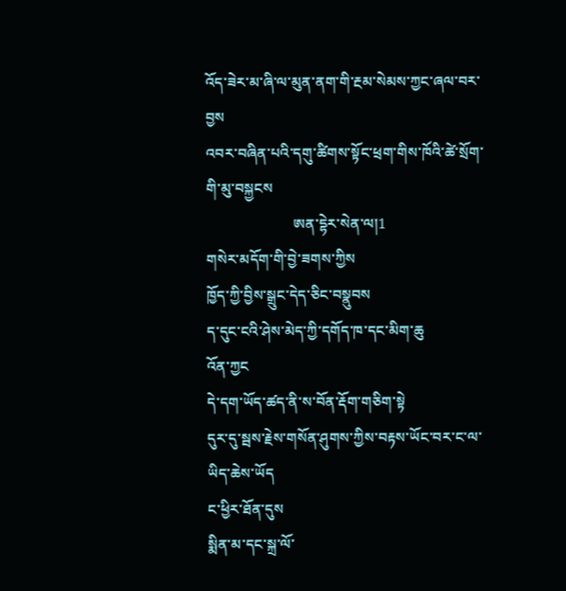འོད་ཟེར་མ་ཞི་ལ་མུན་ནག་གི་རྔམ་སེམས་ཀྱང་ཞལ་བར་བྱས
འབར་བཞིན་པའི་དགུ་ཚིགས་སྟོང་ཕྲག་གིས་ཁོའི་ཚེ་སྲོག་གི་མུ་བསྐྱངས
                        ཨན་དྷེར་སེན་ལ།1
གསེར་མདོག་གི་བྱེ་ཟགས་ཀྱིས
ཁྱོད་ཀྱི་བྱིས་སྒྲུང་དེད་ཅིང་བསྣུབས
ད་དུང་ངའི་ཤེས་མེད་ཀྱི་དགོད་ཁ་དང་མིག་ཆུ
འོན་ཀྱང
དེ་དག་ཡོད་ཚད་ནི་ས་བོན་རྡོག་གཅིག་སྟེ
དུར་དུ་སྦས་རྗེས་གསོན་ཤུགས་ཀྱིས་བརྟས་ཡོང་བར་ང་ལ་ཡིད་ཆེས་ཡོད
ང་ཕྱིར་ཐོན་དུས
སྨིན་མ་དང་སྐྲ་ལོ་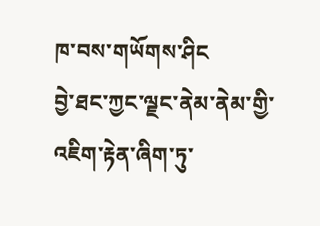ཁ་བས་གཡོགས་ཤིང
བྱེ་ཐང་ཀྱང་ལྗང་ནེམ་ནེམ་གྱི་འཇིག་རྟེན་ཞིག་ཏུ་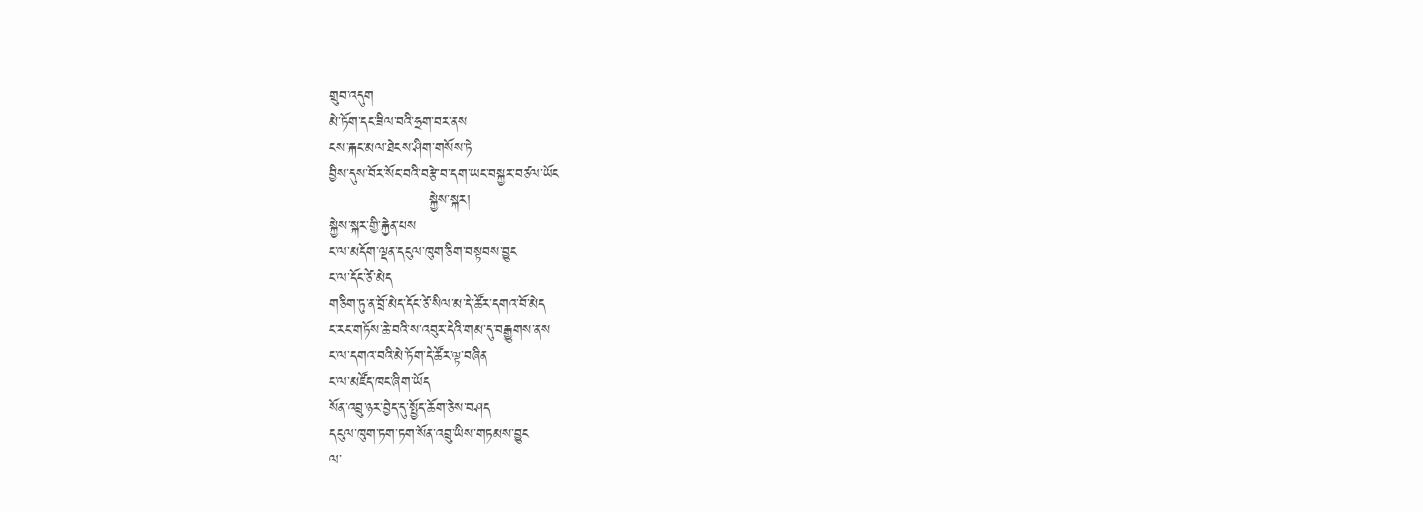གྲུབ་འདུག
མེ་ཏོག་དང་ཟིལ་བའི་ཧྲག་བར་ནས
ངས་རྐང་མལ་ཐེངས་ཤིག་གསོས་ཏེ
བྱིས་དུས་བོར་སོང་བའི་བརྩེ་བ་དག་ཡང་བསྐྱར་བཙལ་ཡོང
                    སྐྱེས་སྐར།
སྐྱེས་སྐར་གྱི་རྐྱེན་པས
ང་ལ་མདོག་ལྡན་དངུལ་ཁུག་ཅིག་བསྟབས་བྱུང
ང་ལ་དོང་ཙེ་མེད
གཅིག་ཏུ་ན་བྲོ་མེད་དོང་ཙེ་སིལ་མ་དེ་ཚོར་དགའ་བོ་མེད
ང་རང་གཏོས་ཆེ་བའི་ས་འབུར་དེའི་གམ་དུ་བརྒྱུགས་ནས
ང་ལ་དགའ་བའི་མེ་ཏོག་དེ་ཚོར་ལྟ་བཞིན
ང་ལ་མཛོད་ཁང་ཞིག་ཡོད
སོན་འབྲུ་ཉར་བྱེད་དུ་སྤྱོད་ཆོག་ཅེས་བཤད
དངུལ་ཁུག་ཏག་ཏག་སོན་འབྲུ་ཡིས་གཏམས་བྱུང
ལ་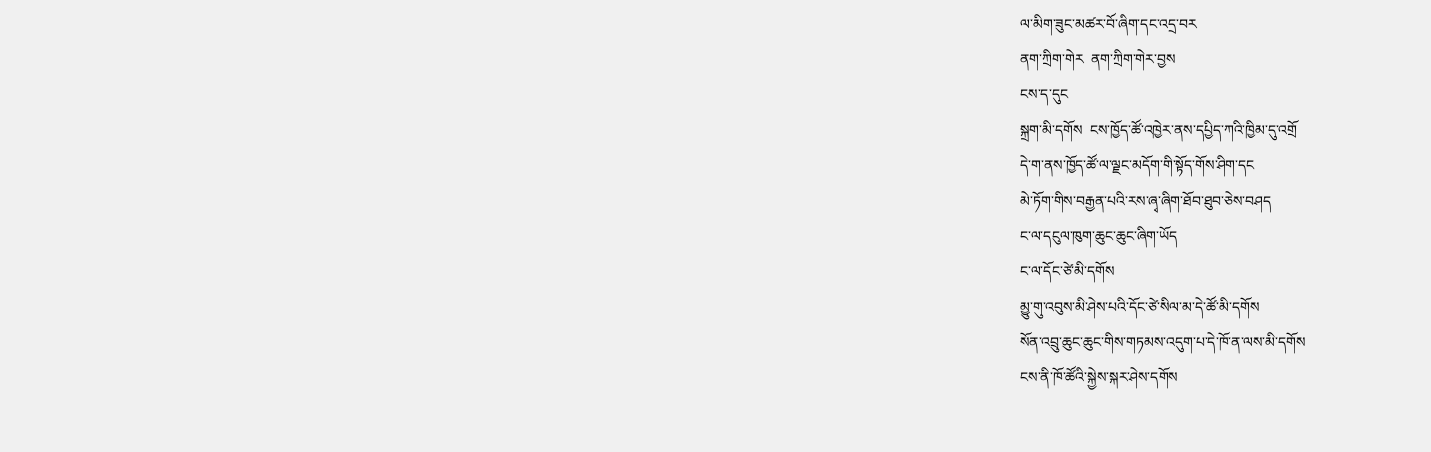ལ་མིག་ཟུང་མཚར་བོ་ཞིག་དང་འདྲ་བར
ནག་ཀྲིག་གེར  ནག་ཀྲིག་གེར་བྱས
ངས་ད་དུང
སྐྲག་མི་དགོས  ངས་ཁྱོད་ཚོ་འཁྱེར་ནས་དཔྱིད་ཀའི་ཁྱིམ་དུ་འགྲོ
དེ་ག་ནས་ཁྱོད་ཚོ་ལ་ལྗང་མདོག་གི་སྟོད་གོས་ཤིག་དང
མེ་ཏོག་གིས་བརྒྱན་པའི་རས་ཞྭ་ཞིག་ཐོབ་ཐུབ་ཅེས་བཤད
ང་ལ་དངུལ་ཁུག་ཆུང་ཆུང་ཞིག་ཡོད
ང་ལ་དོང་ཙེ་མི་དགོས
མྱུ་གུ་འབུས་མི་ཤེས་པའི་དོང་ཙེ་སིལ་མ་དེ་ཚོ་མི་དགོས
སོན་འབྲུ་ཆུང་ཆུང་གིས་གཏམས་འདུག་པ་དེ་ཁོ་ན་ལས་མི་དགོས
ངས་ནི་ཁོ་ཚོའི་སྐྱེས་སྐར་ཤེས་དགོས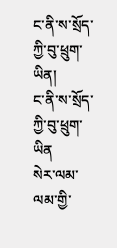ང་ནི་ས་སྲོད་ཀྱི་བུ་ཕྲུག་ཡིན།
ང་ནི་ས་སྲོད་ཀྱི་བུ་ཕྲུག་ཡིན
སེར་ལམ་ལམ་གྱི་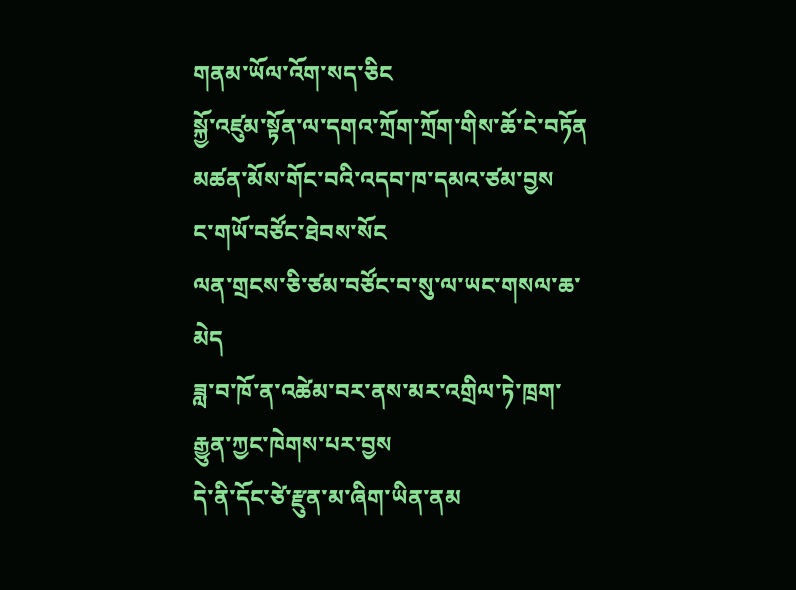གནམ་ཡོལ་འོག་སད་ཅིང
སྐྱོ་འཛུམ་སྟོན་ལ་དགའ་ཀྲོག་ཀྲོག་གིས་ཆོ་ངེ་བཏོན
མཚན་མོས་གོང་བའི་འདབ་ཁ་དམའ་ཙམ་བྱས
ང་གཡོ་བཙོང་ཐེབས་སོང
ལན་གྲངས་ཅི་ཙམ་བཙོང་བ་སུ་ལ་ཡང་གསལ་ཆ་མེད
ཟླ་བ་ཁོ་ན་འཚེམ་བར་ནས་མར་འགྲིལ་ཏེ་ཁྲག་རྒྱུན་ཀྱང་ཁེགས་པར་བྱས
དེ་ནི་དོང་ཙེ་རྫུན་མ་ཞིག་ཡིན་ནམ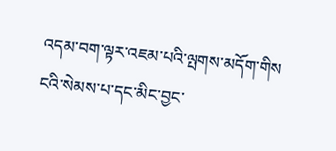འདམ་བག་ལྟར་འཇམ་པའི་ལྤགས་མདོག་གིས
ངའི་སེམས་པ་དང་མིང་བྱང་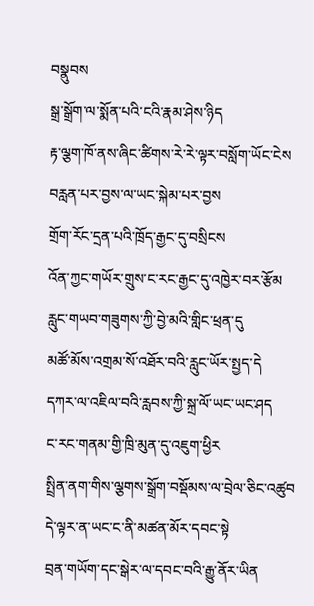བསྣུབས
སྒྲ་སྒྲོག་ལ་སྨོན་པའི་ངའི་རྣམ་ཤེས་ཉིད
རྟ་ལྕག་ཁོ་ནས་ཞིང་ཚིགས་རེ་རེ་ལྟར་བསློག་ཡོང་ངེས
བརླན་པར་བྱས་ལ་ཡང་སྐེམ་པར་བྱས
གྲོག་རོང་དྲན་པའི་ཁྲོད་རྒྱང་དུ་བསྲིངས
འོན་ཀྱང་གཡོར་གྲུས་ང་རང་རྒྱང་དུ་འཁྱེར་བར་རྩོམ
རླུང་གཡབ་གཟུགས་ཀྱི་བྱེ་མའི་གླིང་ཕྲན་དུ
མཚོ་མོས་འགྲམ་སོ་འཐོར་བའི་རླུང་ཡོར་སྤྱད་དེ
དཀར་ལ་འཇིལ་བའི་རླབས་ཀྱི་སྐྲ་ལོ་ཡང་ཡང་ཤད
ང་རང་གནམ་གྱི་ཁྲི་མུན་དུ་འཇུག་ཕྱིར
སྤྲིན་ནག་གིས་ལྕགས་སྒྲོག་བསྡོམས་ལ་བྲེལ་ཅིང་འཚུབ
དེ་ལྟར་ན་ཡང་ང་ནི་མཚན་མོར་དབང་སྟེ
བྲན་གཡོག་དང་སྒེར་ལ་དབང་བའི་རྒྱུ་ནོར་ཡིན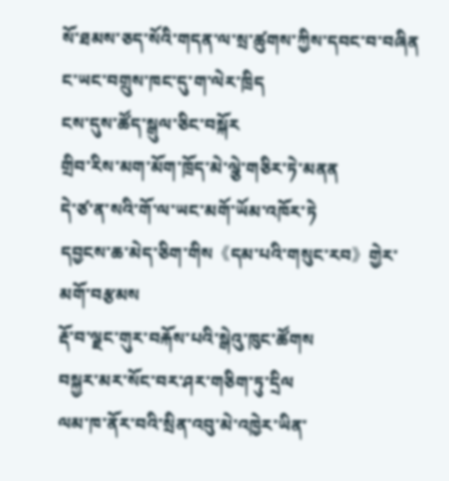སོ་ཐམས་ཅད་སོའི་གདན་ལ་སྲ་ཚུགས་ཀྱིས་དབང་བ་བཞིན
ང་ཡང་བགྲུས་ཁང་དུ་ག་ལེར་ཁྲིད
ངས་དུས་ཚོད་སྒུལ་ཅིང་བསྐོར
གྲིབ་རིས་མག་མོག་ཁྲོད་མེ་ལྕེ་གཅིར་ཏེ་མནན
དེ་ཙ་ན་སའི་གོ་ལ་ཡང་མགོ་ཡོམ་འཁོར་ཏེ
དབྱངས་ཆ་མེད་ཅིག་གིས《དམ་པའི་གསུང་རབ》གྱེར་མགོ་བརྩམས
རྡོ་བ་ལྗང་གུར་བརྐོས་པའི་སྒེའུ་ཁུང་ཚོགས
བསྐྱར་མར་སོང་བར་ཤར་གཅིག་ཏུ་དྲིལ
ལམ་ཁ་ནོར་བའི་སྲིན་འབུ་མེ་འཁྱེར་ཡིན་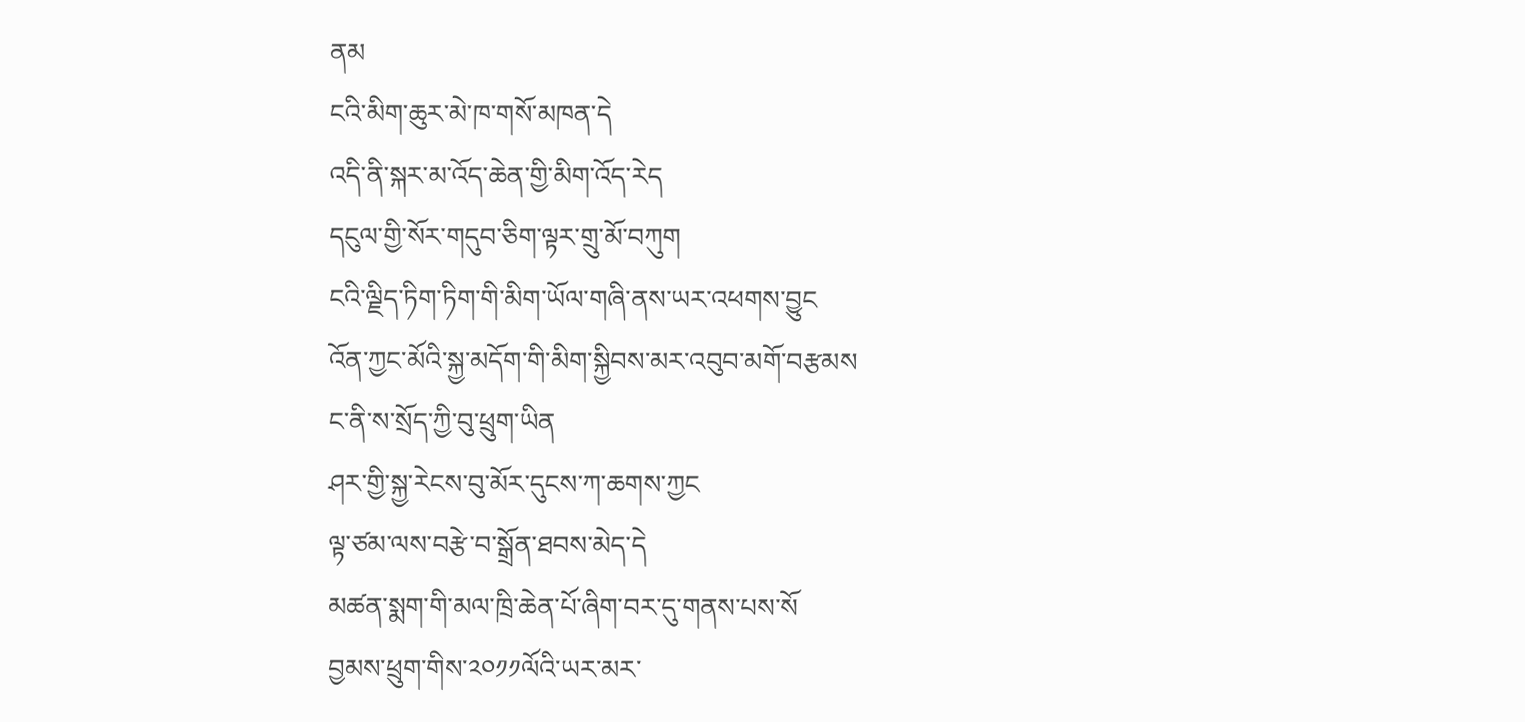ནམ
ངའི་མིག་ཆུར་མེ་ཁ་གསོ་མཁན་དེ
འདི་ནི་སྐར་མ་འོད་ཆེན་གྱི་མིག་འོད་རེད
དངུལ་གྱི་སོར་གདུབ་ཅིག་ལྟར་གྲུ་མོ་བཀུག
ངའི་ལྗིད་ཏིག་ཏིག་གི་མིག་ཡོལ་གཞི་ནས་ཡར་འཕགས་བྱུང
འོན་ཀྱང་མོའི་སྐྱ་མདོག་གི་མིག་སྐྱིབས་མར་འབུབ་མགོ་བརྩམས
ང་ནི་ས་སྲོད་ཀྱི་བུ་ཕྲུག་ཡིན
ཤར་གྱི་སྐྱ་རེངས་བུ་མོར་དུངས་ཀ་ཆགས་ཀྱང
ལྟ་ཙམ་ལས་བརྩེ་བ་སྒྲོན་ཐབས་མེད་དེ
མཚན་སྨག་གི་མལ་ཁྲི་ཆེན་པོ་ཞིག་བར་དུ་གནས་པས་སོ
བྱམས་ཕྲུག་གིས་༢༠༡༡ལོའི་ཡར་མར་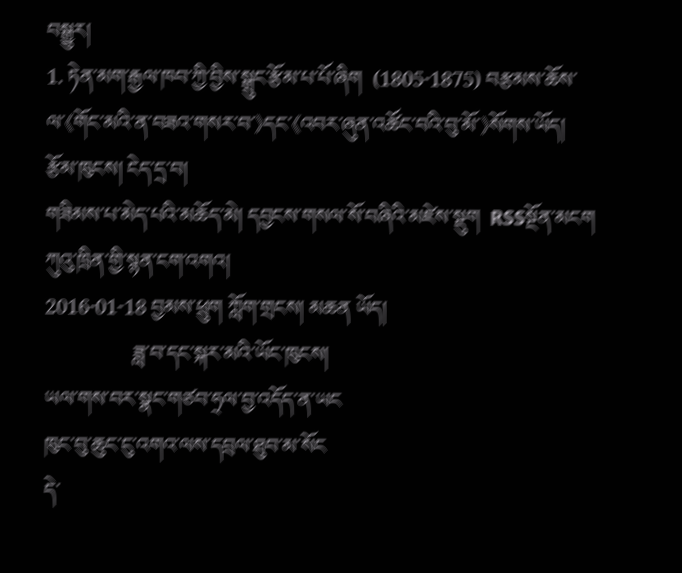བསྒྱུར།
1. ཏེན་མག་རྒྱལ་ཁབ་ཀྱི་བྱིས་སྒྲུང་རྩོམ་པ་པོ་ཞིག  (1805-1875) བརྩམས་ཆོས་ལ་《གོང་མའི་ན་བཟའ་གསར་བ་》དང་《འབར་ཞུན་འཚོང་བའི་བུ་མོ་》སོགས་ཡོད།
རྩོམ་ཁུངས། ངེད་དྲ་བ།
གཟིམས་པ་མེད་པའི་མཆོད་མེ། དབྱངས་གསལ་སོ་བཞིའི་མཛེས་སྡུག  RSSསྔོན་མངག
ཀུའུ་ཁྲིན་གྱི་སྙན་ངག་འགའ།
2016-01-18 བྱམས་ཕྲུག ཀློག་གྲངས། མཆན ཡོད།
                 ཟླ་བ་དང་སྐར་མའི་ཡོང་ཁུངས།
ཡལ་གས་བར་སྣང་གཙབ་ཧྲལ་བྱ་འདོད་ན་ཡང
ཁུང་བུ་ཆུང་ངུ་འགའ་ལས་དབྲལ་ཐུབ་མ་སོང
དེ་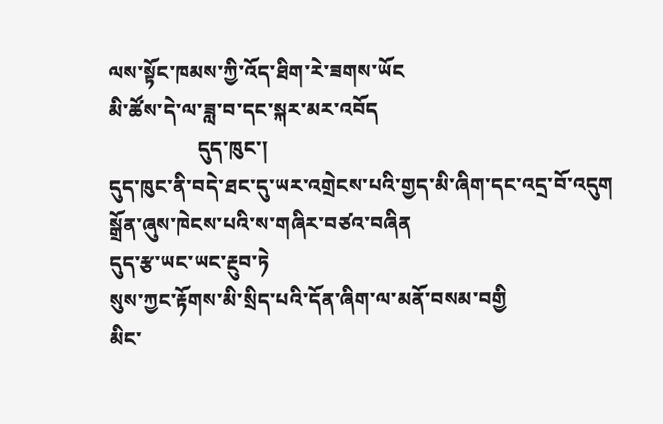ལས་སྟོང་ཁམས་ཀྱི་འོད་ཐིག་རེ་ཟགས་ཡོང
མི་ཚོས་དེ་ལ་ཟླ་བ་དང་སྐར་མར་འབོད
                  དུད་ཁུང་།
དུད་ཁུང་ནི་བདེ་ཐང་དུ་ཡར་འགྲེངས་པའི་གྱད་མི་ཞིག་དང་འདྲ་བོ་འདུག
སྒྲོན་ཞུས་ཁེངས་པའི་ས་གཞིར་བཙའ་བཞིན
དུད་རྩ་ཡང་ཡང་རྔུབ་ཏེ
སུས་ཀྱང་རྟོགས་མི་སྲིད་པའི་དོན་ཞིག་ལ་མནོ་བསམ་བགྱི
མིང་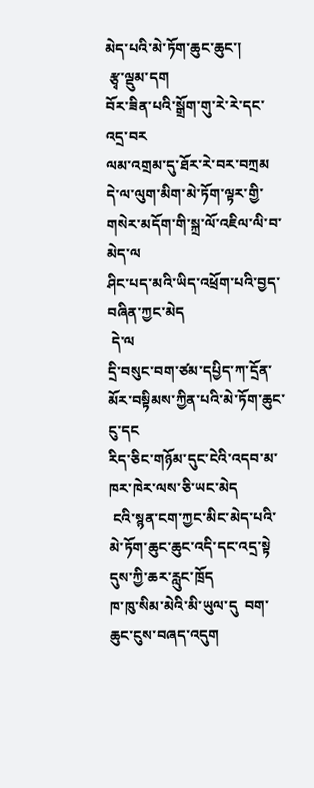མེད་པའི་མེ་ཏོག་ཆུང་ཆུང་།
 རྩྭ་ལྡུམ་དག
བོར་ཟིན་པའི་སྒྲོག་གུ་རེ་རེ་དང་འདྲ་བར
ལམ་འགྲམ་དུ་ཐོར་རེ་བར་བཀྲམ
དེ་ལ་ལུག་མིག་མེ་ཏོག་ལྟར་གྱི་གསེར་མདོག་གི་སྐྲ་ལོ་འཇིལ་ལི་བ་མེད་ལ
ཤིང་པད་མའི་ཡིད་འཕྲོག་པའི་བྱད་བཞིན་ཀྱང་མེད
 དེ་ལ
དྲི་བསུང་བག་ཙམ་དཔྱིད་ཀ་དྲོན་མོར་བསྟིམས་ཀྱིན་པའི་མེ་ཏོག་ཆུང་ངུ་དང
རིད་ཅིང་གཉོམ་དུང་ངེའི་འདབ་མ་ཁར་ཁེར་ལས་ཅི་ཡང་མེད
 ངའི་སྙན་ངག་ཀྱང་མིང་མེད་པའི་མེ་ཏོག་ཆུང་ཆུང་འདི་དང་འདྲ་སྟེ
དུས་ཀྱི་ཆར་རླུང་ཁྲོད
ཁ་ཁུ་སིམ་མེའི་མི་ཡུལ་དུ  བག་ཆུང་ངུས་བཞད་འདུག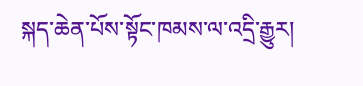སྐད་ཆེན་པོས་སྟོང་ཁམས་ལ་འདྲི་རྒྱུར།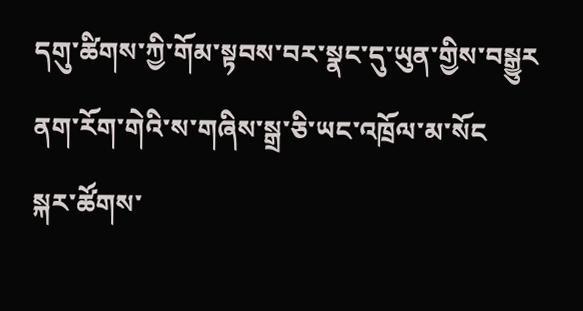དགུ་ཚིགས་ཀྱི་གོམ་སྟབས་བར་སྣང་དུ་ཡུན་གྱིས་བསྒྱུར
ནག་རོག་གེའི་ས་གཞིས་སྒྲ་ཅི་ཡང་འཁྲོལ་མ་སོང
སྐར་ཚོགས་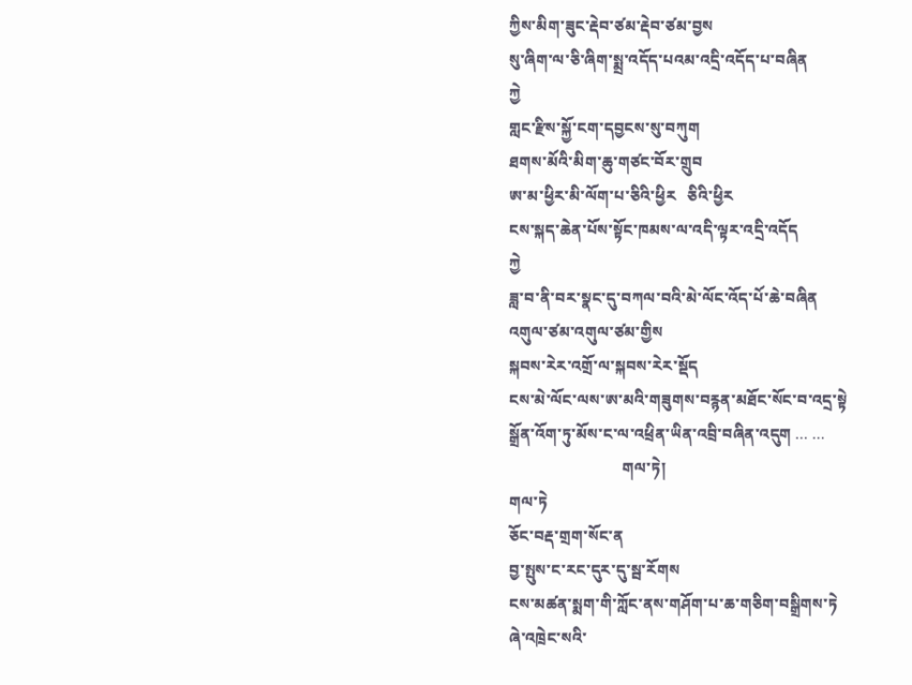ཀྱིས་མིག་ཟུང་རྡེབ་ཙམ་རྡེབ་ཙམ་བྱས
སུ་ཞིག་ལ་ཅི་ཞིག་སྨྲ་འདོད་པའམ་འདྲི་འདོད་པ་བཞིན
ཀྱེ
གླང་རྫིས་སྐྱོ་ངག་དབྱངས་སུ་བཀུག
ཐགས་མོའི་མིག་ཆུ་གཙང་བོར་གྲུབ
ཨ་མ་ཕྱིར་མི་ལོག་པ་ཅིའི་ཕྱིར   ཅིའི་ཕྱིར
ངས་སྐད་ཆེན་པོས་སྟོང་ཁམས་ལ་འདི་ལྟར་འདྲི་འདོད
ཀྱེ
ཟླ་བ་ནི་བར་སྣང་དུ་བཀལ་བའི་མེ་ལོང་འོད་པོ་ཆེ་བཞིན
འགུལ་ཙམ་འགུལ་ཙམ་གྱིས
སྐབས་རེར་འགྲོ་ལ་སྐབས་རེར་སྡོད
ངས་མེ་ལོང་ལས་ཨ་མའི་གཟུགས་བརྙན་མཐོང་སོང་བ་འདྲ་སྟེ
སྒྲོན་འོག་ཏུ་མོས་ང་ལ་འཕྲིན་ཡིན་འབྲི་བཞིན་འདུག … …
                             གལ་ཏེ།
གལ་ཏེ
ཅོང་བརྡ་གྲག་སོང་ན
བྱ་སྤུས་ང་རང་དུར་དུ་སྦ་རོགས
ངས་མཚན་སྨག་གི་ཀློང་ནས་གཤོག་པ་ཆ་གཅིག་བསྒྲིགས་ཏེ
ཞེ་འཁྲེང་སའི་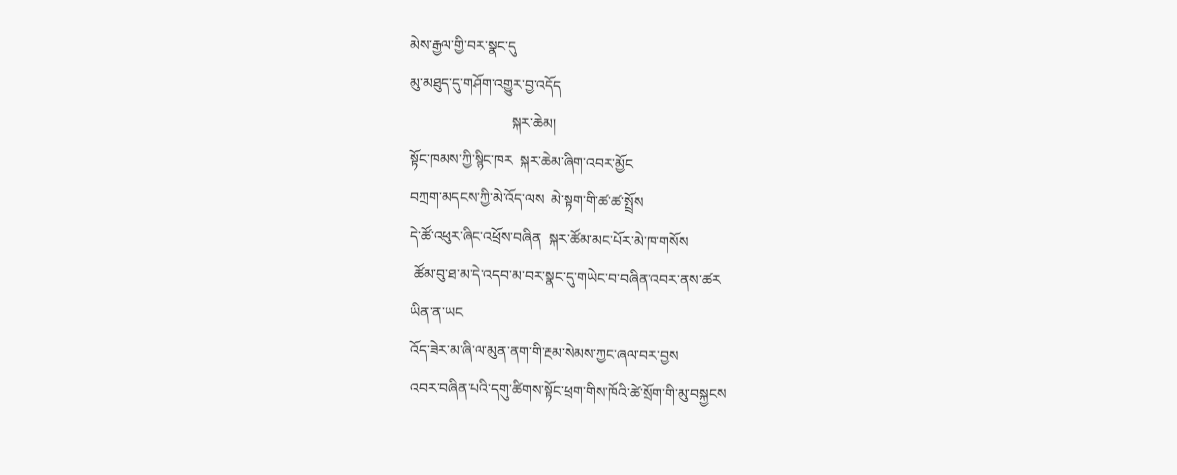མེས་རྒྱལ་གྱི་བར་སྣང་དུ
མུ་མཐུད་དུ་གཤོག་འགྱུར་བྱ་འདོད
                            སྐར་ཆེམ།
སྟོང་ཁམས་ཀྱི་སྙིང་ཁར  སྐར་ཆེམ་ཞིག་འབར་མྱོང
བཀྲག་མདངས་ཀྱི་མེ་འོད་ལས  མེ་སྟག་གི་ཚ་ཚ་སྤྲོས
དེ་ཚོ་འཕུར་ཞིང་འཕྲོས་བཞིན  སྐར་ཚོམ་མང་པོར་མེ་ཁ་གསོས
 ཚོམ་བུ་ཐ་མ་དེ་འདབ་མ་བར་སྣང་དུ་གཡེང་བ་བཞིན་འབར་ནས་ཚར
ཡིན་ན་ཡང
འོད་ཟེར་མ་ཞི་ལ་མུན་ནག་གི་རྔམ་སེམས་ཀྱང་ཞལ་བར་བྱས
འབར་བཞིན་པའི་དགུ་ཚིགས་སྟོང་ཕྲག་གིས་ཁོའི་ཚེ་སྲོག་གི་མུ་བསྐྱངས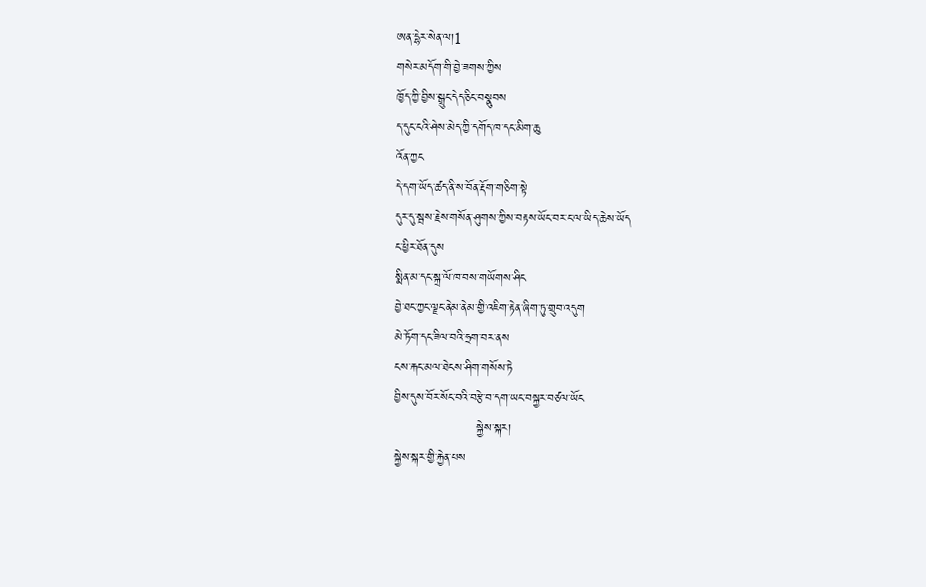ཨན་དྷེར་སེན་ལ།1
གསེར་མདོག་གི་བྱེ་ཟགས་ཀྱིས
ཁྱོད་ཀྱི་བྱིས་སྒྲུང་དེད་ཅིང་བསྣུབས
ད་དུང་ངའི་ཤེས་མེད་ཀྱི་དགོད་ཁ་དང་མིག་ཆུ
འོན་ཀྱང
དེ་དག་ཡོད་ཚད་ནི་ས་བོན་རྡོག་གཅིག་སྟེ
དུར་དུ་སྦས་རྗེས་གསོན་ཤུགས་ཀྱིས་བརྟས་ཡོང་བར་ང་ལ་ཡིད་ཆེས་ཡོད
ང་ཕྱིར་ཐོན་དུས
སྨིན་མ་དང་སྐྲ་ལོ་ཁ་བས་གཡོགས་ཤིང
བྱེ་ཐང་ཀྱང་ལྗང་ནེམ་ནེམ་གྱི་འཇིག་རྟེན་ཞིག་ཏུ་གྲུབ་འདུག
མེ་ཏོག་དང་ཟིལ་བའི་ཧྲག་བར་ནས
ངས་རྐང་མལ་ཐེངས་ཤིག་གསོས་ཏེ
བྱིས་དུས་བོར་སོང་བའི་བརྩེ་བ་དག་ཡང་བསྐྱར་བཙལ་ཡོང
                    སྐྱེས་སྐར།
སྐྱེས་སྐར་གྱི་རྐྱེན་པས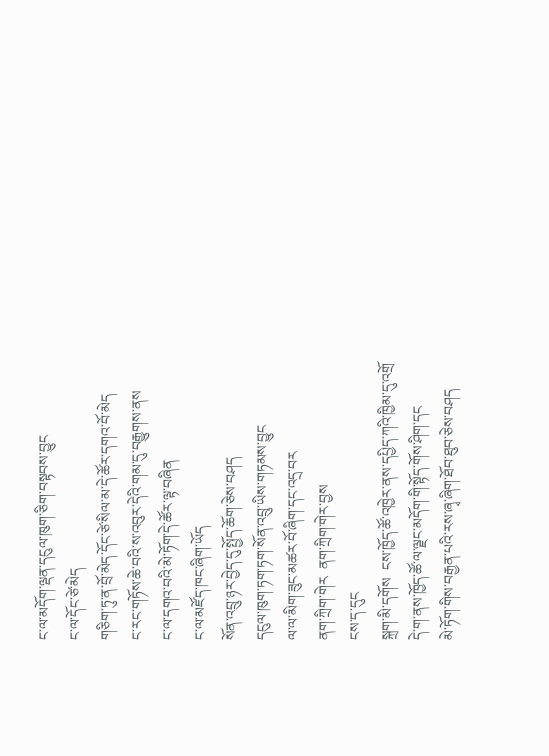ང་ལ་མདོག་ལྡན་དངུལ་ཁུག་ཅིག་བསྟབས་བྱུང
ང་ལ་དོང་ཙེ་མེད
གཅིག་ཏུ་ན་བྲོ་མེད་དོང་ཙེ་སིལ་མ་དེ་ཚོར་དགའ་བོ་མེད
ང་རང་གཏོས་ཆེ་བའི་ས་འབུར་དེའི་གམ་དུ་བརྒྱུགས་ནས
ང་ལ་དགའ་བའི་མེ་ཏོག་དེ་ཚོར་ལྟ་བཞིན
ང་ལ་མཛོད་ཁང་ཞིག་ཡོད
སོན་འབྲུ་ཉར་བྱེད་དུ་སྤྱོད་ཆོག་ཅེས་བཤད
དངུལ་ཁུག་ཏག་ཏག་སོན་འབྲུ་ཡིས་གཏམས་བྱུང
ལ་ལ་མིག་ཟུང་མཚར་བོ་ཞིག་དང་འདྲ་བར
ནག་ཀྲིག་གེར  ནག་ཀྲིག་གེར་བྱས
ངས་ད་དུང
སྐྲག་མི་དགོས  ངས་ཁྱོད་ཚོ་འཁྱེར་ནས་དཔྱིད་ཀའི་ཁྱིམ་དུ་འགྲོ
དེ་ག་ནས་ཁྱོད་ཚོ་ལ་ལྗང་མདོག་གི་སྟོད་གོས་ཤིག་དང
མེ་ཏོག་གིས་བརྒྱན་པའི་རས་ཞྭ་ཞིག་ཐོབ་ཐུབ་ཅེས་བཤད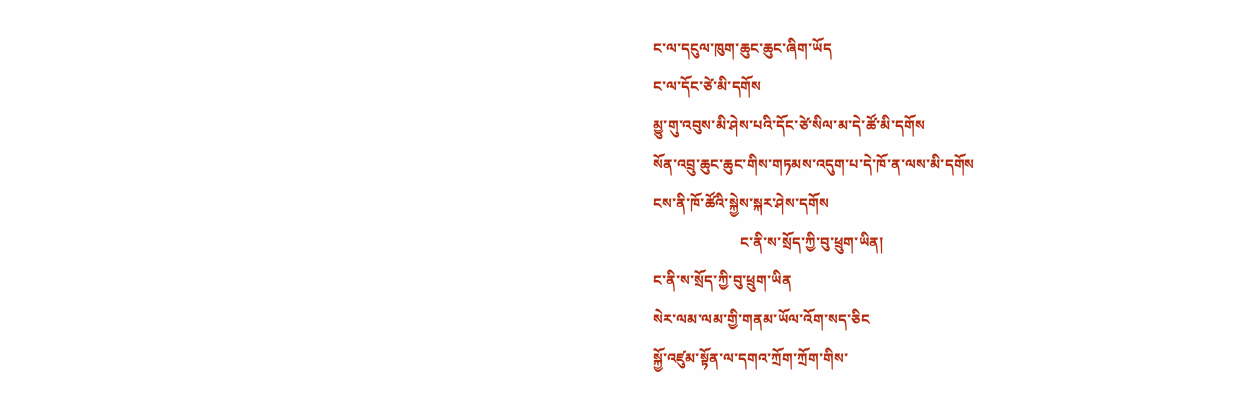ང་ལ་དངུལ་ཁུག་ཆུང་ཆུང་ཞིག་ཡོད
ང་ལ་དོང་ཙེ་མི་དགོས
མྱུ་གུ་འབུས་མི་ཤེས་པའི་དོང་ཙེ་སིལ་མ་དེ་ཚོ་མི་དགོས
སོན་འབྲུ་ཆུང་ཆུང་གིས་གཏམས་འདུག་པ་དེ་ཁོ་ན་ལས་མི་དགོས
ངས་ནི་ཁོ་ཚོའི་སྐྱེས་སྐར་ཤེས་དགོས
                        ང་ནི་ས་སྲོད་ཀྱི་བུ་ཕྲུག་ཡིན།
ང་ནི་ས་སྲོད་ཀྱི་བུ་ཕྲུག་ཡིན
སེར་ལམ་ལམ་གྱི་གནམ་ཡོལ་འོག་སད་ཅིང
སྐྱོ་འཛུམ་སྟོན་ལ་དགའ་ཀྲོག་ཀྲོག་གིས་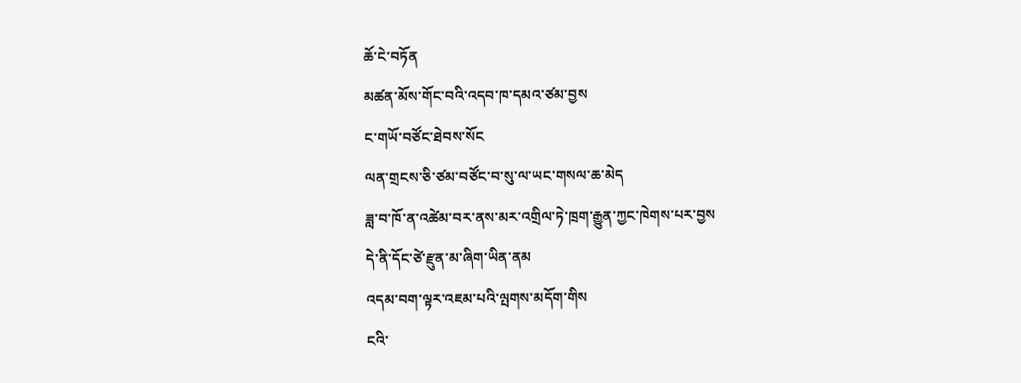ཆོ་ངེ་བཏོན
མཚན་མོས་གོང་བའི་འདབ་ཁ་དམའ་ཙམ་བྱས
ང་གཡོ་བཙོང་ཐེབས་སོང
ལན་གྲངས་ཅི་ཙམ་བཙོང་བ་སུ་ལ་ཡང་གསལ་ཆ་མེད
ཟླ་བ་ཁོ་ན་འཚེམ་བར་ནས་མར་འགྲིལ་ཏེ་ཁྲག་རྒྱུན་ཀྱང་ཁེགས་པར་བྱས
དེ་ནི་དོང་ཙེ་རྫུན་མ་ཞིག་ཡིན་ནམ
འདམ་བག་ལྟར་འཇམ་པའི་ལྤགས་མདོག་གིས
ངའི་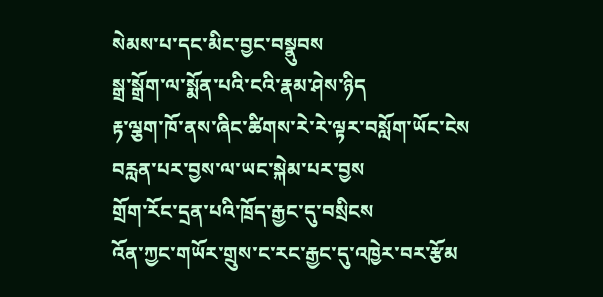སེམས་པ་དང་མིང་བྱང་བསྣུབས
སྒྲ་སྒྲོག་ལ་སྨོན་པའི་ངའི་རྣམ་ཤེས་ཉིད
རྟ་ལྕག་ཁོ་ནས་ཞིང་ཚིགས་རེ་རེ་ལྟར་བསློག་ཡོང་ངེས
བརླན་པར་བྱས་ལ་ཡང་སྐེམ་པར་བྱས
གྲོག་རོང་དྲན་པའི་ཁྲོད་རྒྱང་དུ་བསྲིངས
འོན་ཀྱང་གཡོར་གྲུས་ང་རང་རྒྱང་དུ་འཁྱེར་བར་རྩོམ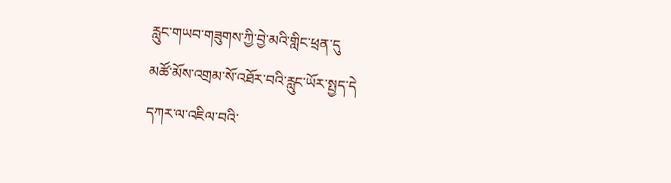རླུང་གཡབ་གཟུགས་ཀྱི་བྱེ་མའི་གླིང་ཕྲན་དུ
མཚོ་མོས་འགྲམ་སོ་འཐོར་བའི་རླུང་ཡོར་སྤྱད་དེ
དཀར་ལ་འཇིལ་བའི་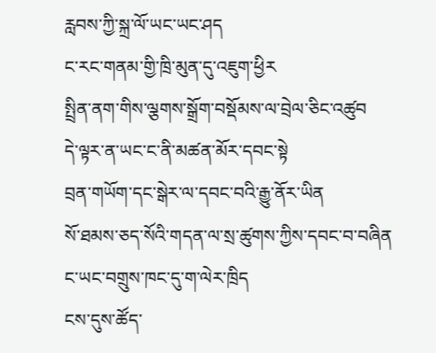རླབས་ཀྱི་སྐྲ་ལོ་ཡང་ཡང་ཤད
ང་རང་གནམ་གྱི་ཁྲི་མུན་དུ་འཇུག་ཕྱིར
སྤྲིན་ནག་གིས་ལྕགས་སྒྲོག་བསྡོམས་ལ་བྲེལ་ཅིང་འཚུབ
དེ་ལྟར་ན་ཡང་ང་ནི་མཚན་མོར་དབང་སྟེ
བྲན་གཡོག་དང་སྒེར་ལ་དབང་བའི་རྒྱུ་ནོར་ཡིན
སོ་ཐམས་ཅད་སོའི་གདན་ལ་སྲ་ཚུགས་ཀྱིས་དབང་བ་བཞིན
ང་ཡང་བགྲུས་ཁང་དུ་ག་ལེར་ཁྲིད
ངས་དུས་ཚོད་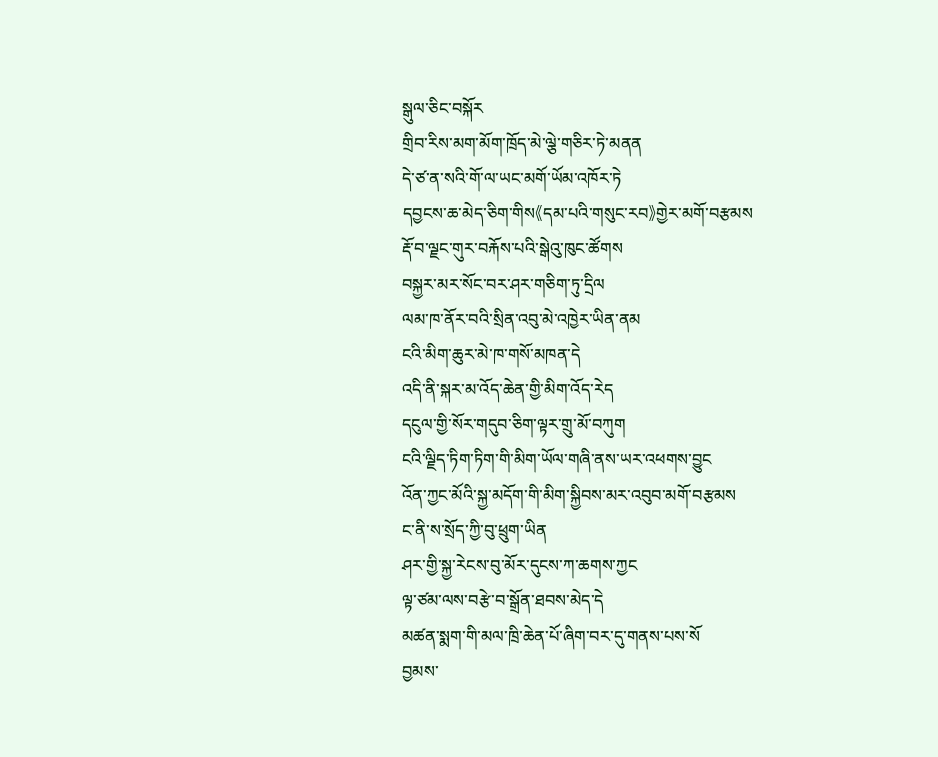སྒུལ་ཅིང་བསྐོར
གྲིབ་རིས་མག་མོག་ཁྲོད་མེ་ལྕེ་གཅིར་ཏེ་མནན
དེ་ཙ་ན་སའི་གོ་ལ་ཡང་མགོ་ཡོམ་འཁོར་ཏེ
དབྱངས་ཆ་མེད་ཅིག་གིས《དམ་པའི་གསུང་རབ》གྱེར་མགོ་བརྩམས
རྡོ་བ་ལྗང་གུར་བརྐོས་པའི་སྒེའུ་ཁུང་ཚོགས
བསྐྱར་མར་སོང་བར་ཤར་གཅིག་ཏུ་དྲིལ
ལམ་ཁ་ནོར་བའི་སྲིན་འབུ་མེ་འཁྱེར་ཡིན་ནམ
ངའི་མིག་ཆུར་མེ་ཁ་གསོ་མཁན་དེ
འདི་ནི་སྐར་མ་འོད་ཆེན་གྱི་མིག་འོད་རེད
དངུལ་གྱི་སོར་གདུབ་ཅིག་ལྟར་གྲུ་མོ་བཀུག
ངའི་ལྗིད་ཏིག་ཏིག་གི་མིག་ཡོལ་གཞི་ནས་ཡར་འཕགས་བྱུང
འོན་ཀྱང་མོའི་སྐྱ་མདོག་གི་མིག་སྐྱིབས་མར་འབུབ་མགོ་བརྩམས
ང་ནི་ས་སྲོད་ཀྱི་བུ་ཕྲུག་ཡིན
ཤར་གྱི་སྐྱ་རེངས་བུ་མོར་དུངས་ཀ་ཆགས་ཀྱང
ལྟ་ཙམ་ལས་བརྩེ་བ་སྒྲོན་ཐབས་མེད་དེ
མཚན་སྨག་གི་མལ་ཁྲི་ཆེན་པོ་ཞིག་བར་དུ་གནས་པས་སོ
བྱམས་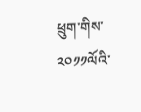ཕྲུག་གིས་༢༠༡༡ལོའི་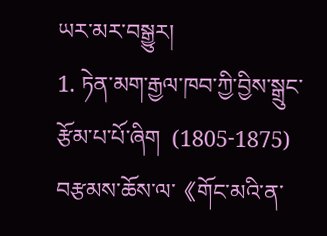ཡར་མར་བསྒྱུར།
1. ཏེན་མག་རྒྱལ་ཁབ་ཀྱི་བྱིས་སྒྲུང་རྩོམ་པ་པོ་ཞིག  (1805-1875) བརྩམས་ཆོས་ལ་《གོང་མའི་ན་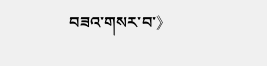བཟའ་གསར་བ་》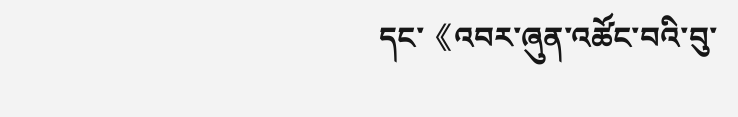དང་《འབར་ཞུན་འཚོང་བའི་བུ་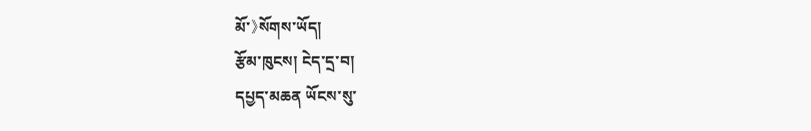མོ་》སོགས་ཡོད།
རྩོམ་ཁུངས། ངེད་དྲ་བ།
དཔྱད་མཆན ཡོངས་སུ་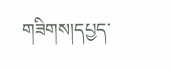གཟིགས།དཔྱད་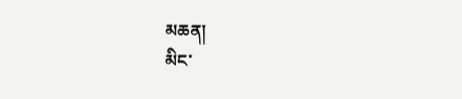མཆན།
མིང་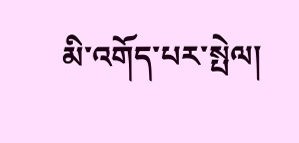མི་འགོད་པར་སྤེལ།